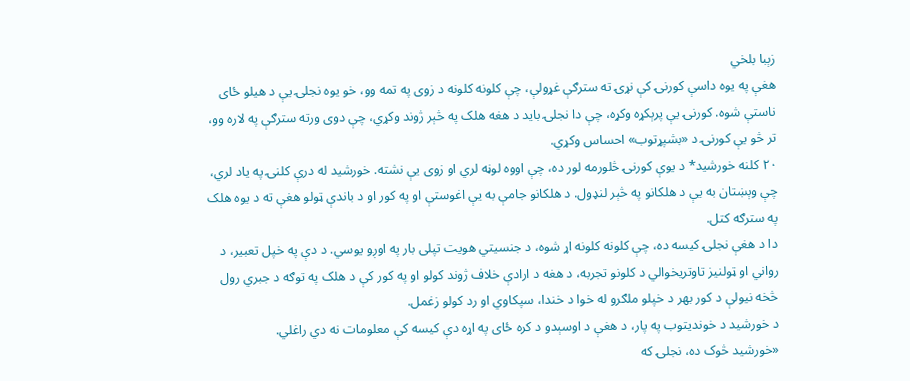زېبا بلخي
هغې په یوه داسې کورنۍ کې نړۍ ته سترګې غړولې، چې کلونه کلونه د زوی په تمه وو، خو یوه نجلۍ یې د هیلو ځای ناستې شوه. کورنۍ یې پرېکړه وکړه، چې دا نجلۍ باید د هغه هلک په څېر ژوند وکړي، چې دوی ورته سترګې په لاره وو، تر څو یې کورنۍ د «بشپړتوب» احساس وکړي.
۲۰ کلنه خورشید* د یوې کورنۍ څلورمه لور ده، چې اووه لوڼه لري او زوی یې نشته. خورشید له درې کلنۍ په یاد لري، چې وېښتان به یې د هلکانو په څېر لنډول. د هلکانو جامې به یې اغوستې او په کور او د باندې ټولو هغې ته د یوه هلک په سترګه کتل.
دا د هغې نجلۍ کیسه ده، چې کلونه کلونه اړ شوه، د جنسیتي هویت تپلی بار په اوږو یوسي. د دې په خپل تعبیر، د رواني او ټولنیز تاوتریخوالي د کلونو تجربه، د هغه د ارادې خلاف ژوند کولو او په کور کې د هلک په توګه د جبري رول څخه نیولې د کور بهر د خپلو ملګرو له خوا د خندا، سپکاوي او رد کولو زغمل.
د خورشید د خوندیتوب په پار، د هغې د اوسېدو د کره ځای په اړه دې کیسه کې معلومات نه دي راغلي.
«خورشید څوک ده، نجلۍ که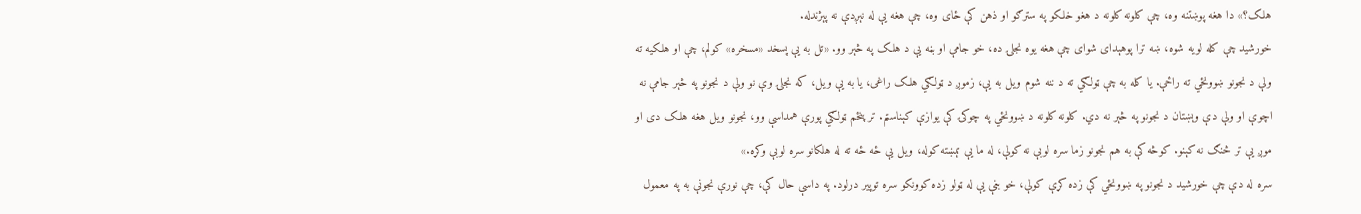هلک؟» دا هغه پوښتنه وه، چې کلونه کلونه د هغو خلکو په سترګو او ذهن کې ځای وه، چې هغه یې له نېږدې نه پېژندله.
خورشید چې کله لویه شوه، ښه ترا پوهېدای شوای چې هغه یوه نجلۍ ده، خو جامې او بڼه یې د هلک په څېر وو. «تل به یې پسخد «مسخره» کولم، چې او هلکیه ته ولې د نجونو ښوونځي ته راځې. یا کله به چې ټولګي ته د ننه شوم ویل به یې، زموږ د ټولګي هلک راغی، یا به یې ویل، که نجلۍ وې نو ولې د نجونو په څېر جامې نه اچوې او ولې دې وېښتان د نجونو په څېر نه دي. کلونه کلونه د ښوونځي په چوکۍ کې یوازې کېناستم. تر پنځم ټولګي پورې همداسې وو، نجونو ویل هغه هلک دی او موږ یې تر څنګ نه کېنو. کوڅه کې به هم نجونو زما سره لوبې نه کولې، له ما یې تېښته کوله، ویل یې ځه ځه ته له هلکانو سره لوبې وکړه.»
سره له دې چې خورشید د نجونو په ښوونځي کې زده کړې کولې، خو بڼې یې له ټولو زده کوونکو سره توپیر درلود. په داسې حال کې، چې نورې نجونې به په معمول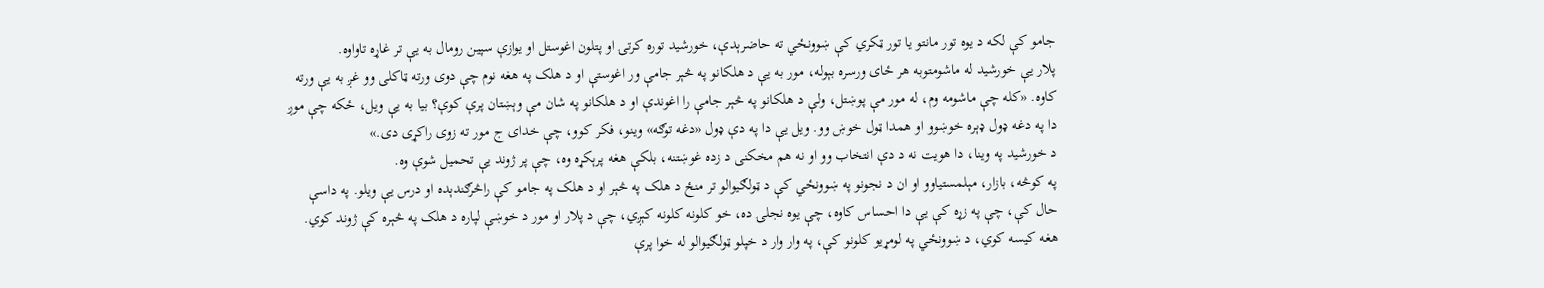جامو کې لکه د یوه تور مانتو یا تور ټکري کې ښوونځي ته حاضرېدې، خورشید توره کرتۍ او پتلون اغوستل او یوازې سپین رومال به یې تر غاړه تاواوه.
پلار یې خورشید له ماشومتوبه هر ځای ورسره بېوله، مور به یې د هلکانو په څېر جامې ور اغوستې او د هلک په هغه نوم چې دوی ورته ټاکلی وو غږ به یې ورته کاوه. «کله چې ماشومه وم، له مور مې پوښتل، ولې د هلکانو په څېر جامې را اغوندې او د هلکانو په شان مې وېښتان پرې کوې؟ بیا به یې ویل، ځکه چې موږ دا په دغه ډول ډېره خوښوو او همدا ټول خوښ وو. ویل یې دا په دې ډول «دغه توګه» وینو، فکر کوو، چې خدای ج مور ته زوی راکړی دی.»
د خورشید په وینا، دا هویت نه د دې انتخاب وو او نه هم مخکنی د زده غوښتنه، بلکې هغه پرېکړه وه، چې پر ژوند یې تحمیل شوې وه.
په کوڅه، بازار، مېلمستیاوو او ان د نجونو په ښوونځي کې د ټولګیوالو تر منځ د هلک په څېر او د هلک په جامو کې راڅرګندېده او درس یې ویلو. په داسې حال کې، چې په زړه کې یې دا احساس کاوه، چې یوه نجلۍ ده، خو کلونه کلونه کېږي، چې د پلار او مور د خوښې لپاره د هلک په څېره کې ژوند کوي.
هغه کیسه کوي، د ښوونځي په لومړیو کلونو کې، په وار وار د خپلو ټولګیوالو له خوا پرې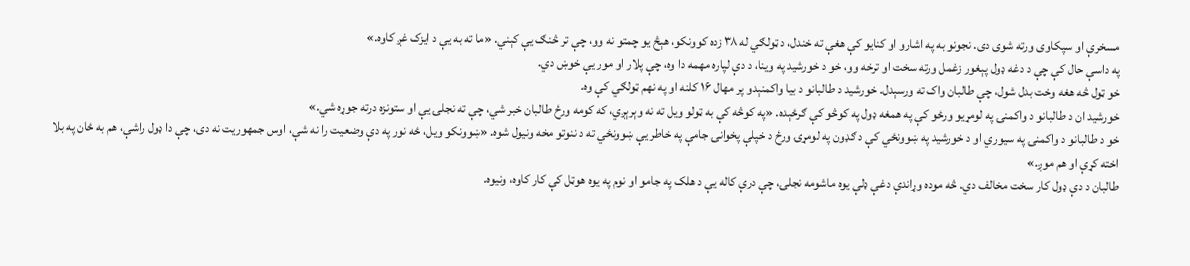مسخرې او سپکاوی ورته شوی دی. نجونو به په اشارو او کنایو کې هغې ته خندل، د ټولګي له ۳۸ زده کوونکو، هېڅ یو چمتو نه وو، چې تر څنګ یې کېني. «ما ته به یې د ایزک غږ کاوه.»
په داسې حال کې چې د دغه ډول پېغور زغمل ورته سخت او ترخه وو، خو د خورشید په وینا، د دې لپاره مهمه دا وه، چې پلار او مور یې خوښ دي.
خو ټول څه هغه وخت بدل شول، چې طالبان واک ته ورسېدل. خورشید د طالبانو د بیا واکمنېدو پر مهال ۱۶ کلنه او په نهم ټولګي کې وه.
خورشید ان د طالبانو د واکمنۍ په لومړیو ورځو کې په همغه ډول په کوڅو کې ګرځېده. «په کوڅه کې به ټولو ویل ته نه وېرېږي، که کومه ورځ طالبان خبر شي، چې ته نجلۍ یې او ستونزه درته جوړه شي.»
خو د طالبانو د واکمنۍ په سیوري او د خورشید په ښوونځي کې د ګډون په لومړۍ ورځ د خپلې پخوانۍ جامې په خاطر یې ښوونځي ته د ننوتو مخه ونیول شوه. «ښوونکو ویل، ځه نور په دې وضعیت را نه شې، اوس جمهوریت نه دی، چې دا ډول راشې، هم به ځان په بلا اخته کړې او هم موږ.»
طالبان د دې ډول کار سخت مخالف دي. څه موده وړاندې دغې ډلې یوه ماشومه نجلۍ، چې درې کاله یې د هلک په جامو او نوم په یوه هوټل کې کار کاوه، ونیوه.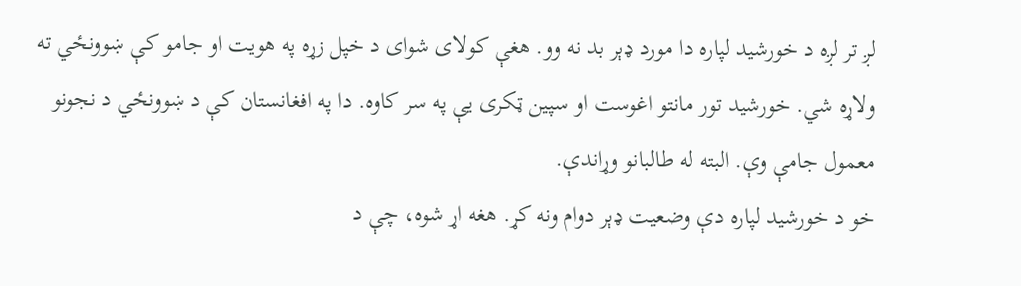لږ تر لږه د خورشید لپاره دا مورد ډېر بد نه وو. هغې کولای شوای د خپل زړه په هویت او جامو کې ښوونځي ته ولاړه شي. خورشید تور مانتو اغوست او سپین ټکری یې په سر کاوه. دا په افغانستان کې د ښوونځي د نجونو معمول جامې وې. البته له طالبانو وړاندې.
خو د خورشید لپاره دې وضعیت ډېر دوام ونه کړ. هغه اړ شوه، چې د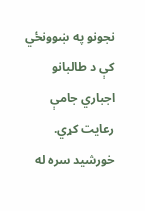نجونو په ښوونځي کې د طالبانو اجباري جامې رعایت کړي. خورشید سره له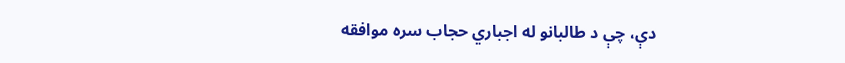دې، چې د طالبانو له اجباري حجاب سره موافقه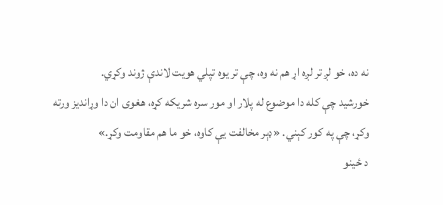نه ده، خو لږ تر لږه اړ هم نه وه، چې تر یوه تپلي هویت لاندې ژوند وکړي.
خورشید چې کله دا موضوع له پلار او مور سره شریکه کړه، هغوی ان دا وړاندیز ورته وکړ، چې په کور کېني. «ډېر مخالفت یې کاوه، خو ما هم مقاومت وکړ.»
د ځینو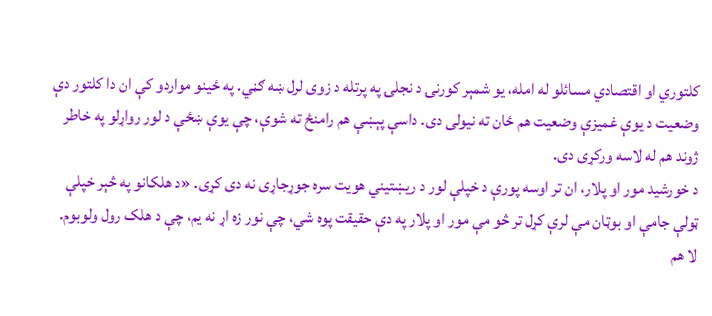کلتوري او اقتصادي مسائلو له امله، یو شمېر کورنۍ د نجلۍ په پرتله د زوی لرل ښه ګڼي. په ځینو مواردو کې ان دا کلتور دې وضعیت د یوې غمیزې وضعیت هم ځان ته نیولی دی. داسې پېښې هم رامنځ ته شوې، چې یوې ښځې د لور رواړلو په خاطر ژوند هم له لاسه ورکړی دی.
د خورشید مور او پلار، ان تر اوسه پورې د خپلې لور د ریښتیني هویت سره جوړجاړی نه دی کړی. «د هلکانو په څېر خپلې ټولې جامې او بوټان مې لرې کړل تر څو مې مور او پلار په دې حقیقت پوه شي، چې نور زه اړ نه یم، چې د هلک رول ولوبوم. لا هم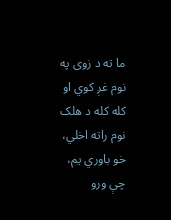ما ته د زوی په نوم غږ کوي او کله کله د هلک نوم راته اخلي، خو باوري یم، چې ورو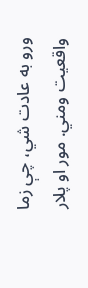ورو به عادت شي، چې زما واقعیت ومني. مور او پلار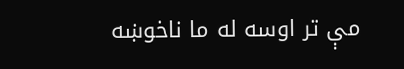مې تر اوسه له ما ناخوښه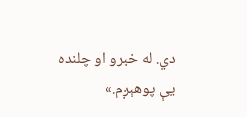دي. له خبرو او چلنده یې پوهېږم.»